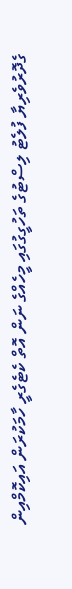ގެދޮރުވެރިޔާ ފުލެޓު ލިސްޓުގެ ތަހުގީގުގައި މީހެއްގެ ނަން އޮތް ކެޓެގެރީ ހާމަކުރަން އައިކޮމްއިން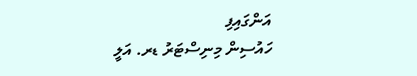އަންގައިފި
ހައުސިން މިނިސްޓަރު ޑރ. އަލީ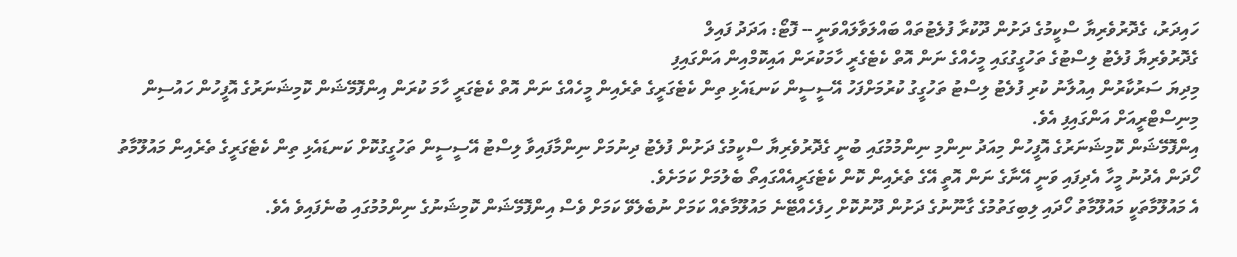ހައިދަރު، ގެދޮރުވެރިޔާ ސްކީމުގެ ދަށުން ދޫކުރާ ފުލެޓުތައް ބައްލަވާލައްވަނީ -- ފޮޓޯ: އަދަދު ފައިލް
ގެދޮރުވެރިޔާ ފުލެޓު ލިސްޓުގެ ތަހުގީގުގައި މީހެއްގެ ނަން އޮތް ކެޓެގެރީ ހާމަކުރަން އައިކޮމްއިން އަންގައިފި
މިދިޔަ ސަރުކާރުން އިއުލާނު ކުރި ފުލެޓު ލިސްޓު ތަހުގީގު ކުރުމަށްފަހު އޭސީސީން ކަނޑައެޅި ތިން ކެޓެގަރީގެ ތެރެއިން މީހެއްގެ ނަން އޮތް ކެޓެގަރީ ހާމަ ކުރަން އިންފޮމޭޝަން ކޮމިޝަނަރުގެ އޮފީހުން ހައުސިން މިނިސްޓްރީއަށް އަންގައިފި އެވެ.
އިންފޮމޭޝަން ކޮމިޝަނަރުގެ އޮފީހުން މިއަދު ނިންމި ނިންމުމުގައި ބުނީ ގެދޮރުވެރިޔާ ސްކީމުގެ ދަށުން ފުލެޓު ދިނުމަށް ނިންމާފައިވާ ލިސްޓު އޭސީސީން ތަހުގީގުކޮށް ކަނޑައެޅި ތިން ކެޓެގަރީގެ ތެރެއިން މައުލޫމާތު ހޯދަން އެދުނު މީހާ އެދިފައި ވަނީ އޭނާގެ ނަން އޮތީ އޭގެ ތެރެއިން ކޮން ކެޓެގަރީއެއްގައިތޯ ބެލުމަށް ކަމަށެވެ.
އެ މައުލޫމާތަކީ މައުލޫމާތު ހޯދައި ލިބިގަތުމުގެ ގާނޫނުގެ ދަށުން ދޫނުކޮށް ހިފެހެއްޓޭނެ މައުލޫމާތެއް ކަމަށް ނުބެލެވޭ ކަމަށް ވެސް އިންފޮމޭޝަން ކޮމިޝަނުގެ ނިންމުމުގައި ބުނެފައިވެ އެވެ.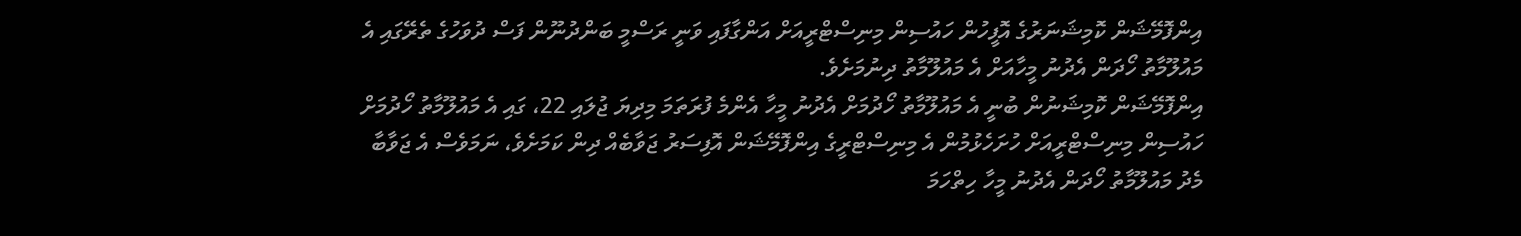އިންފޮމޭޝަން ކޮމިޝަނަރުގެ އޮފީހުން ހައުސިން މިނިސްޓްރީއަށް އަންގާފައި ވަނީ ރަސްމީ ބަންދުނޫން ފަސް ދުވަހުގެ ތެރޭގައި އެ މައުލޫމާތު ހޯދަން އެދުނު މީހާއަށް އެ މައުލޫމާތު ދިނުމަށެވެ.
އިންފޮމޭޝަން ކޮމިޝަނުން ބުނީ އެ މައުލޫމާތު ހޯދުމަށް އެދުނު މީހާ އެންމެ ފުރަތަމަ މިދިޔަ ޖުލައި 22، ގައި އެ މައުލޫމާތު ހޯދުމަށް ހައުސިން މިނިސްޓްރީއަށް ހުށަހެޅުމުން އެ މިނިސްޓްރީގެ އިންފޮމޭޝަން އޮފިސަރު ޖަވާބެއް ދިން ކަމަށެވެ، ނަމަވެސް އެ ޖަވާބާ މެދު މައުލޫމާތު ހޯދަން އެދުނު މީހާ ހިތްހަމަ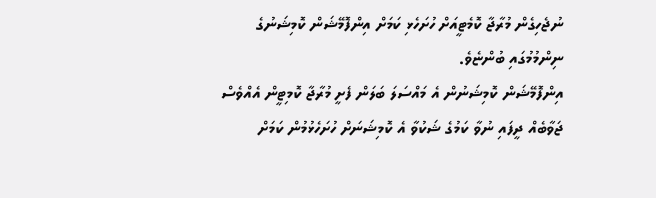ނުޖެހިގެން މުރާޖާ ކޮމެޓީއަށް ހުށަހެޅި ކަމަށް އިންފޮމޭޝަން ކޮމިޝަނުގެ ނިންމުމުގައި ބުންޏެވެ.
އިންފޮމޭޝަން ކޮމިޝަނުން އެ މައްސަލަ ބަލަން ފެށީ މުރާޖާ ކޮމިޓީން އެއްވެސް ޖަވާބެއް ދީފައި ނުވާ ކަމުގެ ޝަކުވާ އެ ކޮމިޝަނަށް ހުށަހެޅުމުން ކަމަށް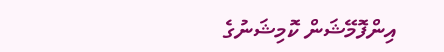އިންފޮމޭޝަން ކޮމިޝަނުގެ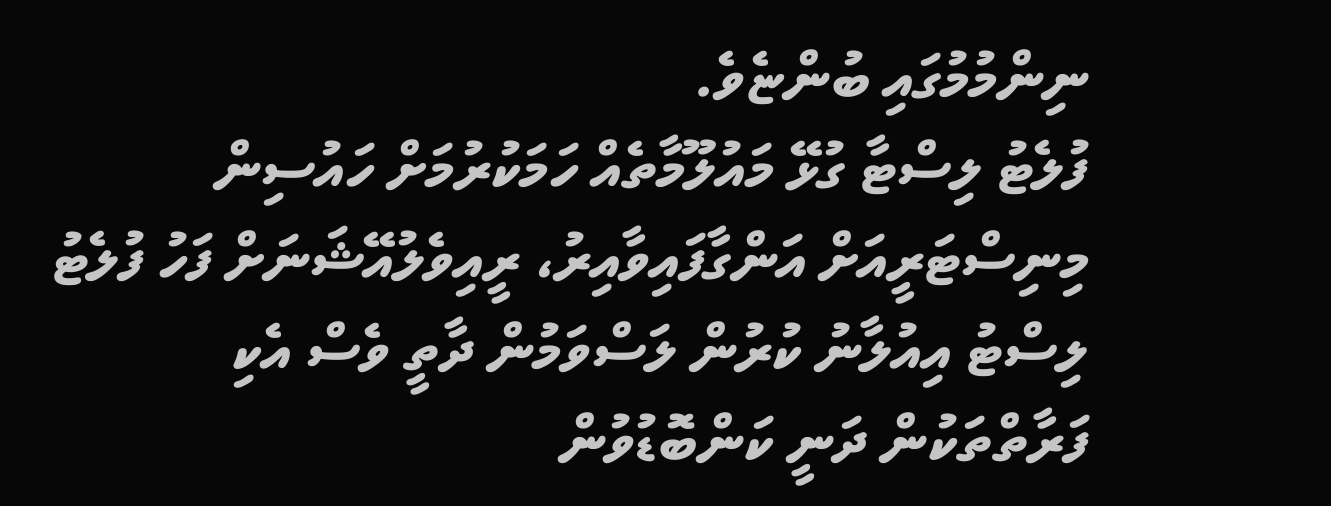ނިންމުމުގައި ބުންޏެވެ.
ފުލެޓު ލިސްޓާ ގުޅޭ މައުލޫމާތެއް ހަމަކުރުމަށް ހައުސިން މިނިސްޓަރީއަށް އަންގާފައިވާއިރު، ރީއިވެލުއޭޝަނަށް ފަހު ފުލެޓު ލިސްޓު އިއުލާނު ކުރުން ލަސްވަމުން ދާތީ ވެސް އެކި ފަރާތްތަކުން ދަނީ ކަންބޮޑުވުން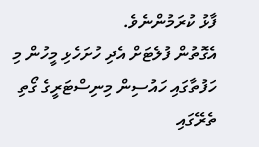ފާޅު ކުރަމުންނެވެ.
އެގޮތުން ފުލެޓަށް އެދި ހުށަހެޅި މީހުން މި ހަފުތާގައި ހައުސިން މިނިސްޓަރީގެ ގޯތި ތެރޭގައި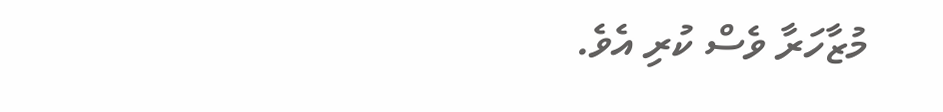މުޒާހަރާ ވެސް ކުރި އެވެ.